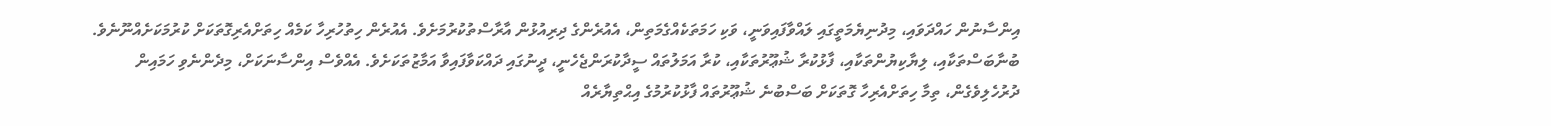އިންސާނުން ހައްދަވައި، މިދުނިޔެމަތީގައި ލައްވާފައިވަނީ، ވަކި ހަމަތަކެއްގެމަތިން، އެއުރެންގެ ދިރިއުޅުން އާރާސްތުކުރުމަށެވެ. އެއުރެން ހިތުހުރިހާ ކަމެއް ހިތަށްއެރިގޮތަކަށް ކުރުމަކަށެއްނޫނެވެ. ބުނާބަސްތަކާއި، ލިޔާކިޔުންތަކާއި، ފާޅުކުރާ ޝުޢޫރުތަކާއި، ކުރާ އަމަލުތައް ސީދާކުރަންޖެހެނީ، ދީނުގައި ދައްކަވާފައިވާ އަމާޒުތަކަށެވެ. އެއްވެސް އިންސާނަކަށް، މިދެންނެވި ހަމައިން ދުރުހެލިވެގެން، ތިމާ ހިތަށްއެރިހާ ގޮތަކަށް ބަސްބުނެ ޝުޢޫރުތައް ފާޅުކުރުމުގެ އިޙްތިޔާރެއް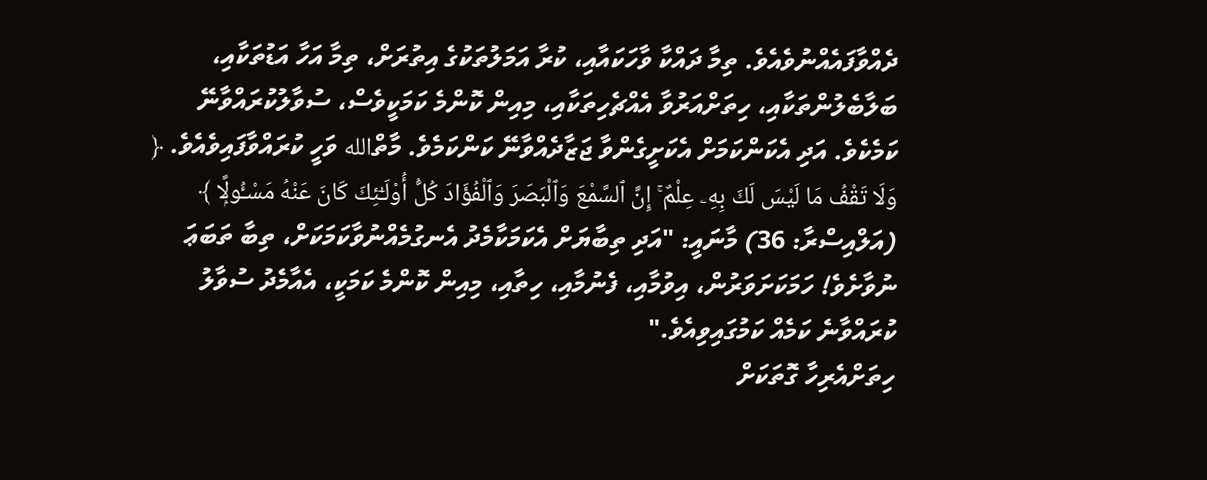ދެއްވާފައެއްނުވެއެވެ. ތިމާ ދައްކާ ވާހަކައާއި، ކުރާ އަމަލުތަކުގެ އިތުރަށް، ތިމާ އަހާ އަޑުތަކާއި، ބަލާބެލުންތަކާއި، ހިތަށްއަރުވާ އެއްޗެހިތަކާއި، މިއިން ކޮންމެ ކަމަކީވެސް، ސުވާލުކުރައްވާނޭ ކަމެކެވެ. އަދި އެކަންކަމަށް އެކަށީގެންވާ ޖަޒާދެއްވާނޭ ކަންކަމެވެ. މާތްالله ވަހީ ކުރައްވާފައިވެއެވެ. ﴿ وَلَا تَقْفُ مَا لَيْسَ لَكَ بِهِۦ عِلْمٌ ۚ إِنَّ ٱلسَّمْعَ وَٱلْبَصَرَ وَٱلْفُؤَادَ كُلُّ أُو۟لَـٰٓئِكَ كَانَ عَنْهُ مَسْـُٔولًۭا ﴾ (އަލްއިސްރާ: 36) މާނައީ: "އަދި ތިބާޔަށް އެކަމަކާމެދު އެނގުމެއްނުވާކަމަކަށް، ތިބާ ތަބަޢަ ނުވާށެވެ! ހަމަކަށަވަރުން، އިވުމާއި، ފެނުމާއި، ހިތާއި، މިއިން ކޮންމެ ކަމަކީ، އެއާމެދު ސުވާލު ކުރައްވާނެ ކަމެއް ކަމުގައިވިއެވެ."
ހިތަށްއެރިހާ ގޮތަކަށް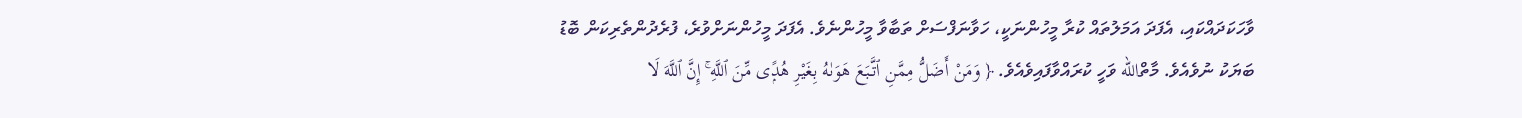ވާހަކަދައްކައި، އެފަދަ އަމަލުތައް ކުރާ މީހުންނަކީ، ހަވާނަފްސަށް ތަބާވާ މީހުންނެވެ. އެފަދަ މީހުންނަށްވުރެ، ފުރެދުންތެރިކަން ބޮޑު ބަޔަކު ނުވެއެވެ. މާތްالله ވަހީ ކުރައްވާފައިވެއެވެ. ﴿ وَمَنْ أَضَلُّ مِمَّنِ ٱتَّبَعَ هَوَىٰهُ بِغَيْرِ هُدًۭى مِّنَ ٱللَّهِ ۚ إِنَّ ٱللَّهَ لَا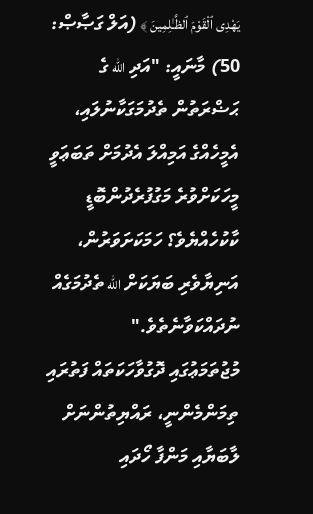يَهْدِى ٱلْقَوْمَ ٱلظَّـٰلِمِينَ ﴾ (އަލް ގަޞާޞް: 50) މާނައީ: "އަދި الله ގެ ޙަޟްރަތުން ތެދުމަގަކާނުލައި، އެމީހެއްގެ އަމިއްލަ އެދުމަށް ތަބަޢަވީ މީހަކަށްވުރެ މަގުފުރެދުންބޮޑީ ކާކުހެއްޔެވެ؟ ހަމަކަށަވަރުން، އަނިޔާވެރި ބަޔަކަށް الله ތެދުމަގެއް ނުދައްކަވާނެތެވެ."
މުޖުތަމަޢުގައި ދޮގުވާހަކަތައް ފަތުރައި ތިމަންމެންނީ، ރައްޔިތުންނަށް ލާބަޔާއި މަންފާ ހޯދައި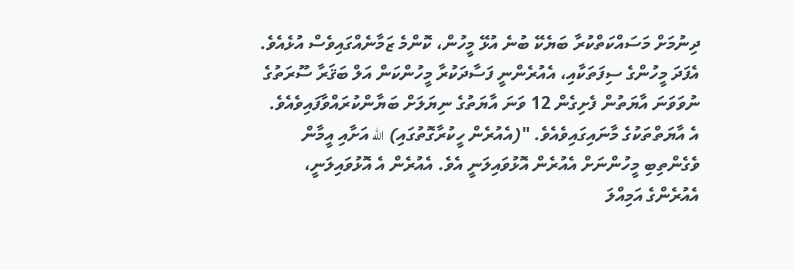ދިނުމަށް މަސައްކަތްކުރާ ބަޔެކޭ ބުނެ އުޅޭ މީހުން، ކޮންމެ ޒަމާނެއްގައިވެސް އުޅެއެވެ. އެފަދަ މީހުންގެ ސިފަތަކާއި، އެއުރެންނީ ފަސާދަކުރާ މީހުންކަން އަލް ބަޤަރާ ސޫރަތުގެ ނުވަވަނަ އާޔަތުން ފެށިގެން 12 ވަނަ އާޔަތުގެ ނިޔަލަށް ބަޔާންކުރައްވާފައިވެއެވެ. އެ އާޔަތްތަކުގެ މާނައިގައިވެއެވެ. "(އެއުރެން ހީކުރާގޮތުގައި) الله އަށާއި އީމާން ވެގެންތިބި މީހުންނަށް އެއުރެން އޮޅުވައިލަނީ އެވެ. އެއުރެން އެ އޮޅުވައިލަނީ، އެއުރެންގެ އަމިއްލަ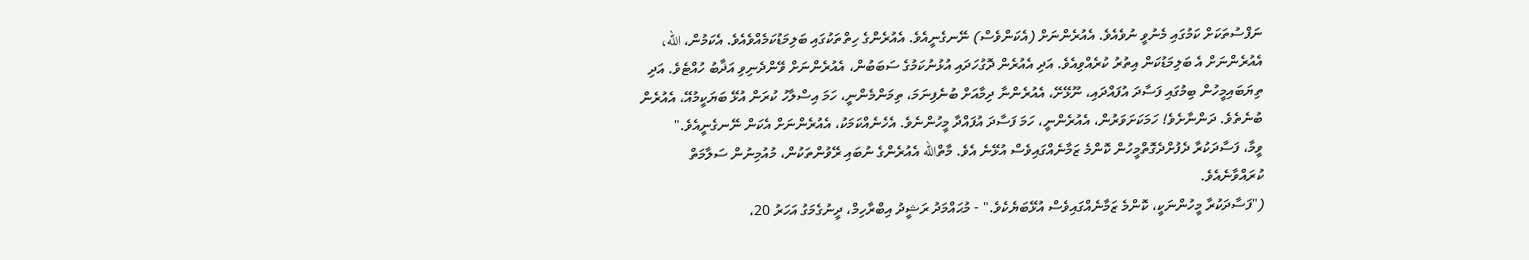ނަފްސުތަކަށް ކަމުގައި މެނުވީ ނުވެއެވެ. އެއުރެންނަށް (އެކަންވެސް) ނޭނގެނީއެވެ. އެއުރެންގެ ހިތްތަކުގައި ބަލިމަޑުކަމެއްވެއެވެ. އެކަމުން، الله، އެއުރެންނަށް އެ ބަލިމަޑުކަން އިތުރު ކުރެއްވިއެވެ. އަދި އެއުރެން ދޮގުހަދައި އުޅުނުކަމުގެ ސަބަބުން، އެއުރެންނަށް ވޭންދެނިވި އަޛާބު ހުއްޓެވެ. އަދި ތިޔަބައިމީހުން ބިމުގައި ފަސާދަ އުފައްދައި، ނޫޅޭށޭ، އެއުރެންނާ ދިމާއަށް ބުނެފިނަމަ، ތިމަންމެންނީ، ހަމަ އިސްލާހު ކުރަން އުޅޭ ބަޔަކީމުއޭ، އެއުރެން ބުނެތެވެ. ދަންނާށެވެ! ހަމަކަށަވަރުން، އެއުރެންނީ، ހަމަ ފަސާދަ އުފައްދާ މީހުންނެވެ. އެހެނެއްކަމަކު، އެއުރެންނަށް އެކަން ނޭނގެނީއެވެ."
ވީމާ، ފަސާދަކުރާ ދެފުށްދެގޮތްމީހުން ކޮންމެ ޒަމާނެއްގައިވެސް އުޅޭނެ އެވެ. މާތްالله އެއުރެންގެ ނުބައި ރޭވުންތަކުން، މުއުމިނުން ސަލާމަތް ކުރައްވާނެއެވެ.
("ފަސާދަކުރާ މީހުންނަކީ، ކޮންމެ ޒަމާނެއްގައިވެސް އުޅޭބަޔެކެވެ." - މުޙައްމަދު ރަޝީދު އިބްރާހިމް، ދީނުގެމަގު އަހަރު 20،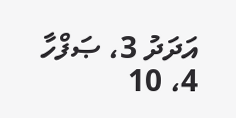އަދަދު 3، ޞަފްހާ 4، 10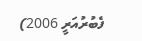ފެބުރުއަރީ 2006)